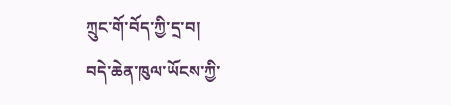ཀྲུང་གོ་བོད་ཀྱི་དྲ་བ།
བདེ་ཆེན་ཁུལ་ཡོངས་ཀྱི་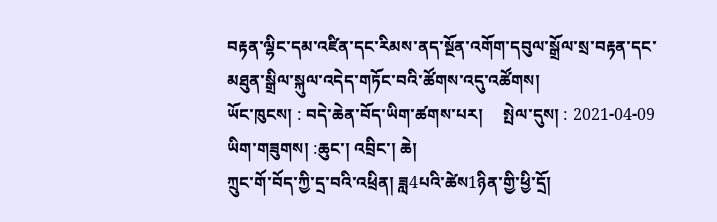བརྟན་ལྷིང་དམ་འཛིན་དང་རིམས་ནད་སྔོན་འགོག་དབུལ་སྒྲོལ་སྲ་བརྟན་དང་མཐུན་སྒྲིལ་སྐུལ་འདེད་གཏོང་བའི་ཚོགས་འདུ་འཚོགས།
ཡོང་ཁུངས། : བདེ་ཆེན་བོད་ཡིག་ཚགས་པར།     སྤེལ་དུས། : 2021-04-09
ཡིག་གཟུགས། :ཆུང་། འབྲིང་། ཆེ།
ཀྲུང་གོ་བོད་ཀྱི་དྲ་བའི་འཕྲིན། ཟླ4པའི་ཚེས1ཉིན་གྱི་ཕྱི་དྲོ།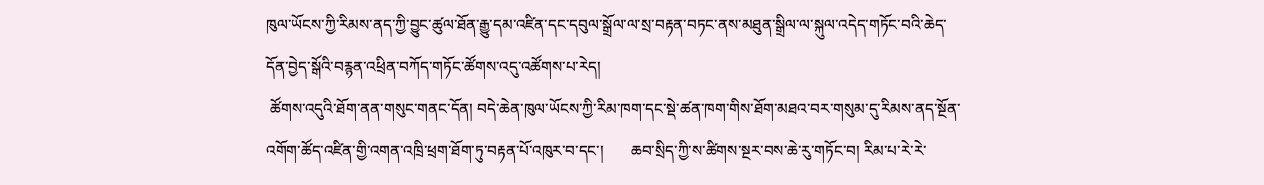ཁུལ་ཡོངས་ཀྱི་རིམས་ནད་ཀྱི་བྱུང་ཚུལ་ཐོན་རྒྱུ་དམ་འཛིན་དང་དབུལ་སྒྲོལ་ལ་སྲ་བརྟན་བཏང་ནས་མཐུན་སྒྲིལ་ལ་སྐུལ་འདེད་གཏོང་བའི་ཆེད་དོན་བྱེད་སྒོའི་བརྙན་འཕྲིན་བཀོད་གཏོང་ཚོགས་འདུ་འཚོགས་པ་རེད།
 ཚོགས་འདུའི་ཐོག་ནན་གསུང་གནང་དོན། བདེ་ཆེན་ཁུལ་ཡོངས་ཀྱི་རིམ་ཁག་དང་སྡེ་ཚན་ཁག་གིས་ཐོག་མཐའ་བར་གསུམ་དུ་རིམས་ནད་སྔོན་འགོག་ཚོད་འཛིན་གྱི་འགན་འཁྲི་ཕྲག་ཐོག་ཏུ་བརྟན་པོ་འཁུར་བ་དང་།       ཆབ་སྲིད་ཀྱི་ས་ཚིགས་སྔར་བས་ཆེ་རུ་གཏོང་བ། རིམ་པ་རེ་རེ་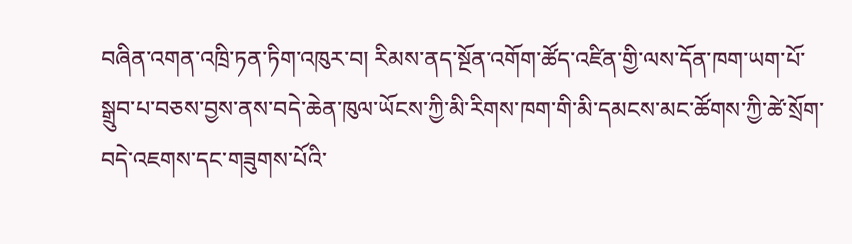བཞིན་འགན་འཁྲི་ཏན་ཏིག་འཁུར་བ། རིམས་ནད་སྔོན་འགོག་ཚོད་འཛིན་གྱི་ལས་དོན་ཁག་ཡག་པོ་སྒྲུབ་པ་བཅས་བྱས་ནས་བདེ་ཆེན་ཁུལ་ཡོངས་ཀྱི་མི་རིགས་ཁག་གི་མི་དམངས་མང་ཚོགས་ཀྱི་ཚེ་སྲོག་བདེ་འཇགས་དང་གཟུགས་པོའི་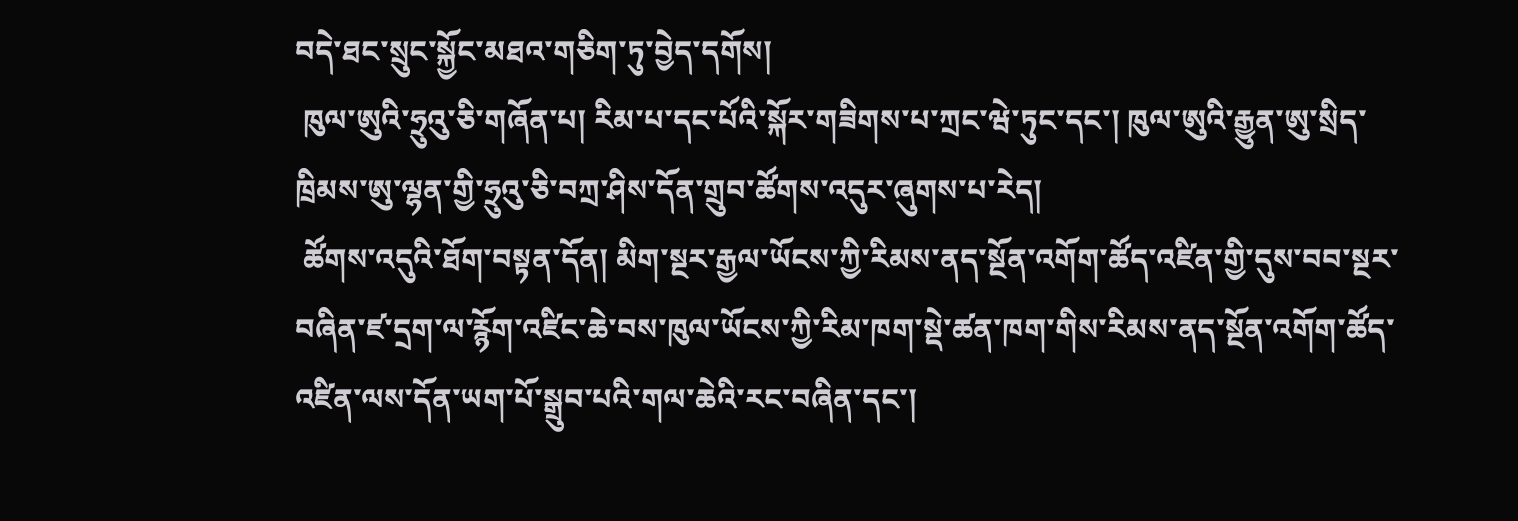བདེ་ཐང་སྲུང་སྐྱོང་མཐའ་གཅིག་ཏུ་བྱེད་དགོས།
 ཁུལ་ཨུའི་ཧྲུའུ་ཅི་གཞོན་པ། རིམ་པ་དང་པོའི་སྐོར་གཟིགས་པ་ཀྲང་ཝེ་ཏུང་དང་། ཁུལ་ཨུའི་རྒྱུན་ཨུ་སྲིད་ཁྲིམས་ཨུ་ལྷན་གྱི་ཧྲུའུ་ཅི་བཀྲ་ཤིས་དོན་གྲུབ་ཚོགས་འདུར་ཞུགས་པ་རེད།
 ཚོགས་འདུའི་ཐོག་བསྟན་དོན། མིག་སྔར་རྒྱལ་ཡོངས་ཀྱི་རིམས་ནད་སྔོན་འགོག་ཚོད་འཛིན་གྱི་དུས་བབ་སྔར་བཞིན་ཛ་དྲག་ལ་རྙོག་འཛིང་ཆེ་བས་ཁུལ་ཡོངས་ཀྱི་རིམ་ཁག་སྡེ་ཚན་ཁག་གིས་རིམས་ནད་སྔོན་འགོག་ཚོད་འཛིན་ལས་དོན་ཡག་པོ་སྒྲུབ་པའི་གལ་ཆེའི་རང་བཞིན་དང་།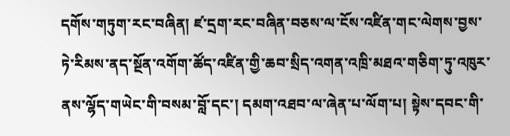དགོས་གཏུག་རང་བཞིན། ཛ་དྲག་རང་བཞིན་བཅས་ལ་ངོས་འཛིན་གང་ལེགས་བྱས་ཏེ་རིམས་ནད་སྔོན་འགོག་ཚོད་འཛིན་གྱི་ཆབ་སྲིད་འགན་འཁྲི་མཐའ་གཅིག་ཏུ་འཁུར་ནས་ལྷོད་གཡེང་གི་བསམ་བློ་དང་། དམག་འཐབ་ལ་ཞེན་པ་ལོག་པ། སྟེས་དབང་གི་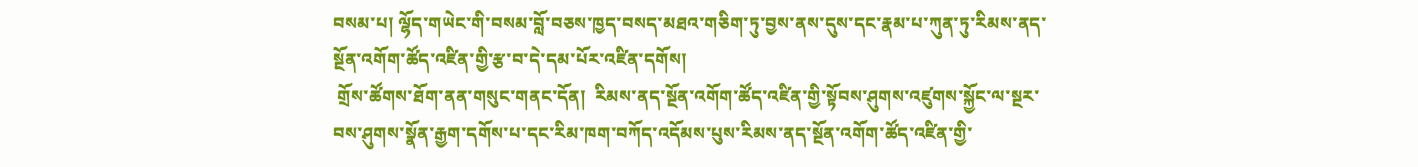བསམ་པ། ལྷོད་གཡེང་གི་བསམ་བློ་བཅས་ཁྱད་བསད་མཐའ་གཅིག་ཏུ་བྱས་ནས་དུས་དང་རྣམ་པ་ཀུན་ཏུ་རིམས་ནད་སྔོན་འགོག་ཚོད་འཛིན་གྱི་རྩ་བ་དེ་དམ་པོར་འཛིན་དགོས།
 གྲོས་ཚོགས་ཐོག་ནན་གསུང་གནང་དོན།  རིམས་ནད་སྔོན་འགོག་ཚོད་འཛིན་གྱི་སྟོབས་ཤུགས་འཛུགས་སྐྱོང་ལ་སྔར་བས་ཤུགས་སྣོན་རྒྱག་དགོས་པ་དང་རིམ་ཁག་བཀོད་འདོམས་པུས་རིམས་ནད་སྔོན་འགོག་ཚོད་འཛིན་གྱི་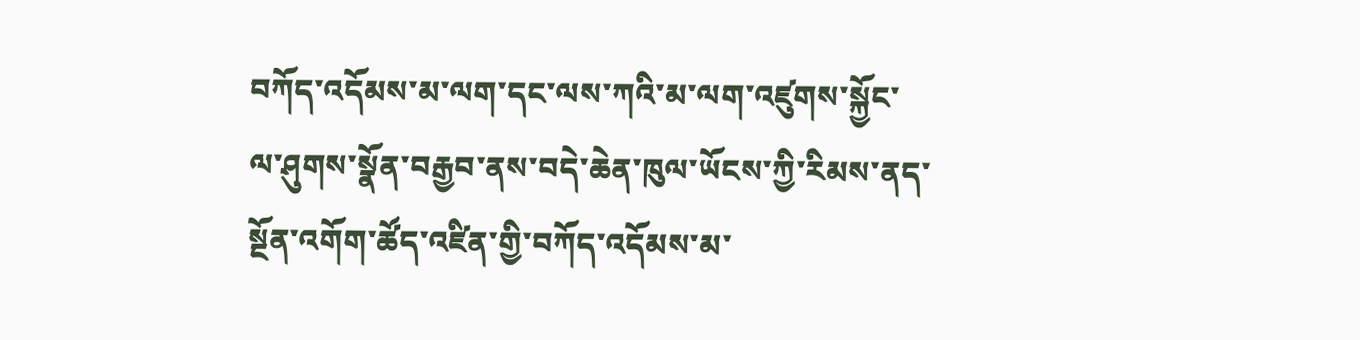བཀོད་འདོམས་མ་ལག་དང་ལས་ཀའི་མ་ལག་འཛུགས་སྐྱོང་ལ་ཤུགས་སྣོན་བརྒྱབ་ནས་བདེ་ཆེན་ཁུལ་ཡོངས་ཀྱི་རིམས་ནད་སྔོན་འགོག་ཚོད་འཛིན་གྱི་བཀོད་འདོམས་མ་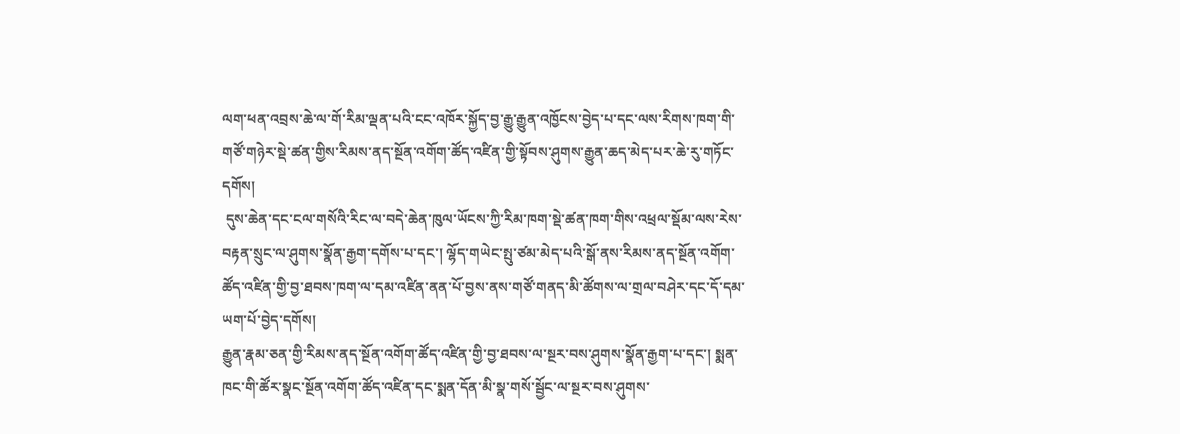ལག་ཕན་འབྲས་ཆེ་ལ་གོ་རིམ་ལྡན་པའི་ངང་འཁོར་སྐྱོད་བྱ་རྒྱུ་རྒྱུན་འཁྱོངས་བྱེད་པ་དང་ལས་རིགས་ཁག་གི་གཙོ་གཉེར་སྡེ་ཚན་གྱིས་རིམས་ནད་སྔོན་འགོག་ཚོད་འཛིན་གྱི་སྟོབས་ཤུགས་རྒྱུན་ཆད་མེད་པར་ཆེ་རུ་གཏོང་དགོས།
 དུས་ཆེན་དང་ངལ་གསོའི་རིང་ལ་བདེ་ཆེན་ཁུལ་ཡོངས་ཀྱི་རིམ་ཁག་སྡེ་ཚན་ཁག་གིས་འཕྲལ་སྡོམ་ལས་རེས་བརྟན་སྲུང་ལ་ཤུགས་སྣོན་རྒྱག་དགོས་པ་དང་། ལྷོད་གཡེང་སྤུ་ཙམ་མེད་པའི་སྒོ་ནས་རིམས་ནད་སྔོན་འགོག་ཚོད་འཛིན་གྱི་བྱ་ཐབས་ཁག་ལ་དམ་འཛིན་ནན་པོ་བྱས་ནས་གཙོ་གནད་མི་ཚོགས་ལ་གྲལ་བཤེར་དང་དོ་དམ་ཡག་པོ་བྱེད་དགོས།
རྒྱུན་རྣམ་ཅན་གྱི་རིམས་ནད་སྔོན་འགོག་ཚོད་འཛིན་གྱི་བྱ་ཐབས་ལ་སྔར་བས་ཤུགས་སྣོན་རྒྱག་པ་དང་། སྨན་ཁང་གི་ཚོར་སྣང་སྔོན་འགོག་ཚོད་འཛིན་དང་སྨན་དོན་མི་སྣ་གསོ་སྦྱོང་ལ་སྔར་བས་ཤུགས་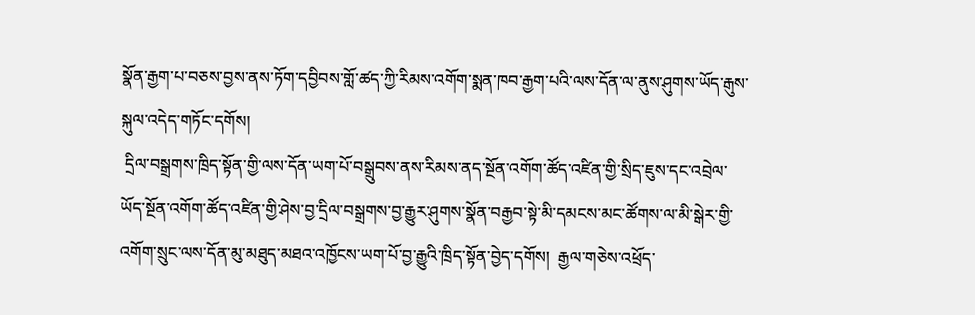སྣོན་རྒྱག་པ་བཅས་བྱས་ནས་ཏོག་དབྱིབས་གློ་ཚད་ཀྱི་རིམས་འགོག་སྨན་ཁབ་རྒྱག་པའི་ལས་དོན་ལ་ནུས་ཤུགས་ཡོད་རྒུས་སྐུལ་འདེད་གཏོང་དགོས།
 དྲིལ་བསྒྲགས་ཁྲིད་སྟོན་གྱི་ལས་དོན་ཡག་པོ་བསྒྲུབས་ནས་རིམས་ནད་སྔོན་འགོག་ཚོད་འཛིན་གྱི་སྲིད་ཇུས་དང་འབྲེལ་ཡོད་སྔོན་འགོག་ཚོད་འཛིན་གྱི་ཤེས་བྱ་དྲིལ་བསྒྲགས་བྱ་རྒྱུར་ཤུགས་སྣོན་བརྒྱབ་སྟེ་མི་དམངས་མང་ཚོགས་ལ་མི་སྒེར་གྱི་འགོག་སྲུང་ལས་དོན་མུ་མཐུད་མཐའ་འཁྱོངས་ཡག་པོ་བྱ་རྒྱུའི་ཁྲིད་སྟོན་བྱེད་དགོས།  རྒྱལ་གཅེས་འཕྲོད་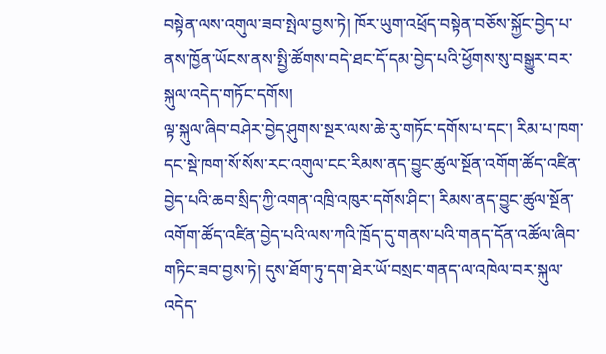བསྟེན་ལས་འགུལ་ཟབ་སྤེལ་བྱས་ཏེ། ཁོར་ཡུག་འཕྲོད་བསྟེན་བཅོས་སྐྱོང་བྱེད་པ་ནས་ཁྱོན་ཡོངས་ནས་སྤྱི་ཚོགས་བདེ་ཐང་དོ་དམ་བྱེད་པའི་ཕྱོགས་སུ་བསྒྱུར་བར་སྐུལ་འདེད་གཏོང་དགོས།
ལྟ་སྐུལ་ཞིབ་བཤེར་བྱེད་ཤུགས་སྔར་ལས་ཆེ་རུ་གཏོང་དགོས་པ་དང་། རིམ་པ་ཁག་དང་སྡེ་ཁག་སོ་སོས་རང་འགུལ་ངང་རིམས་ནད་བྱུང་ཚུལ་སྔོན་འགོག་ཚོད་འཛིན་བྱེད་པའི་ཆབ་སྲིད་ཀྱི་འགན་འཁྲི་འཁུར་དགོས་ཤིང་། རིམས་ནད་བྱུང་ཚུལ་སྔོན་འགོག་ཚོད་འཛིན་བྱེད་པའི་ལས་ཀའི་ཁྲོད་དུ་གནས་པའི་གནད་དོན་འཚོལ་ཞིབ་གཏིང་ཟབ་བྱས་ཏེ། དུས་ཐོག་ཏུ་དག་ཐེར་ཡོ་བསྲང་གནད་ལ་འཁེལ་བར་སྐུལ་འདེད་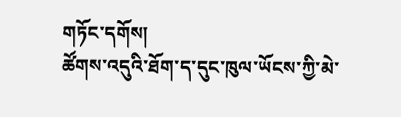གཏོང་དགོས།
ཚོགས་འདུའི་ཐོག་ད་དུང་ཁུལ་ཡོངས་ཀྱི་མེ་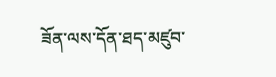ཟོན་ལས་དོན་ཐད་མཛུབ་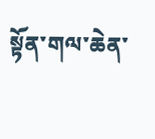སྟོན་གལ་ཆེན་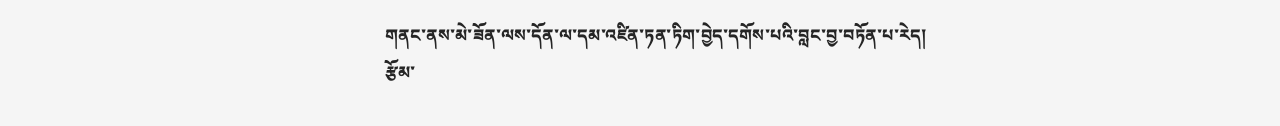གནང་ནས་མེ་ཟོན་ལས་དོན་ལ་དམ་འཛིན་ཏན་ཏིག་བྱེད་དགོས་པའི་བླང་བྱ་བཏོན་པ་རེད།
རྩོམ་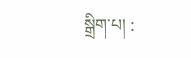སྒྲིག་པ། :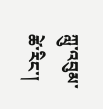ཀླུ་འབུམ་ཚེ་རིང་།